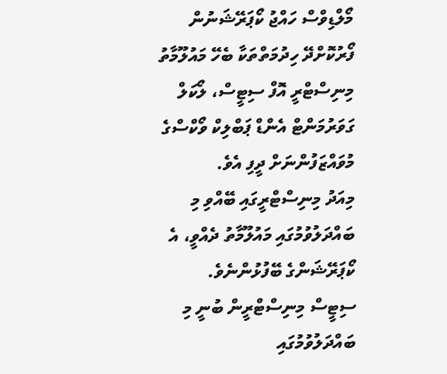މޯލްޑިވްސް ހައްޖު ކޯޕަރޭޝަނުން ފޯރުކޮށްދޭ ހިދުމަތްތަކާ ބެހޭ މައުލޫމާތު މިނިސްޓްރީ އޮފް ސިޓީސް، ލޯކަލް ގަވަރުމަންޓް އެންޑް ޕަބްލިކް ވޯކްސްގެ މުވައްޒަފުންނަށް ދީފި އެވެ.
މިއަދު މިނިސްޓްރީގައި ބޭއްވި މި ބައްދަލުވުމުގައި މައުލޫމާތު ދެއްވީ، އެ ކޯޕަރޭޝަންގެ ބޭފުޅުންނެވެ.
ސިޓީސް މިނިސްޓްރީން ބުނީ މި ބައްދަލުވުމުގައި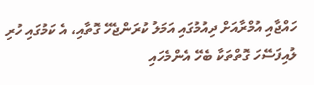ހައްޖާއި އުމްރާއަށް ދިއުމުގައި އަމަލު ކުރަންޖެހޭ ގޮތާއި، އެ ކަމުގައި ހުރި ލުއިފަސޭހަ ގޮތްތަކާ ބެހޭ އެންމެހައި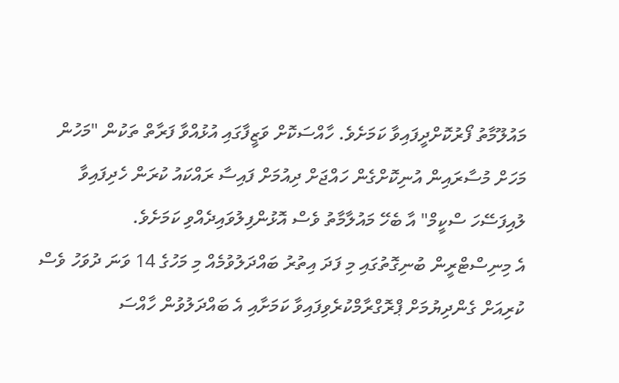މައުލޫމާތު ފޯރުކޮށްދީފައިވާ ކަމަށެވެ. ހާއްސަކޮށް ވަޒީފާގައި އުޅުއްވާ ފަރާތް ތަކުން "މަހުން މަހަށް މުސާރައިން އުނިކޮށްގެން ހައްޖަށް ދިއުމަށް ފައިސާ ރައްކައު ކުރަން ހެދިފައިވާ ލުއިފަސޭހަ ސްކީމް" އާ ބެހޭ މައުލާމާތު ވެސް އޮޅުންފިލުވައިދެއްވި ކަމަށެވެ.
އެ މިނިސްޓްރީން ބުނިގޮތުގައި މި ފަދަ އިތުރު ބައްދަލުވުމެއް މި މަހުގެ 14 ވަނަ ދުވަހު ވެސް ކުރިއަށް ގެންދިޔުމަށް ޕްރޮގްރާމްކުރެވިފައިވާ ކަމަށާއި އެ ބައްދަލުވުން ހާއްސަ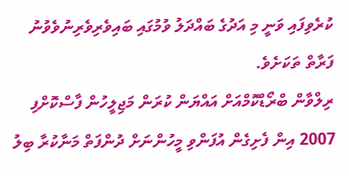ކުރެވިފައި ވަނީ މި އަދުގެ ބައްދަލު ވުމުގައި ބައިވެރިވެރިނުވެވުނު ފަރާތް ތަކަށެވެ.
ރިލްވާން ބްރޯޑްކޮމްއަށް އައްޔަން ކުރަން މަޖިލީހުން ފާސްކޮށްފި
2007 އިން ފެށިގެން އުފަންވި މީހުންނަށް ދުންފަތް މަނާކުރާ ބިލު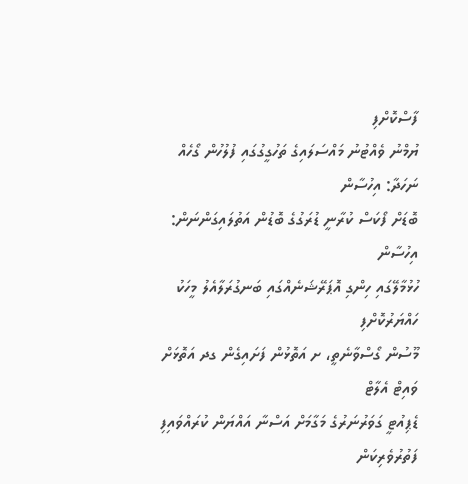ފާސްކޮށްފި
ޔުމްނު ވެއްޓުނު މައްސަލައިގެ ތަހުގީގުގައި ފުލުހުން ގޯހެއް ނަހަދާ: އިހުސާން
ބޮޑަށް ފޯކަސް ކުރާނީ ޑުރަގުގެ ބޮޑުން އަތުލައިގަންނަން: އިހުސާން
ހުޅުމާލޭގައި ހިންގި އޮޕަރޭޝަނެއްގައި ބަނގުރަލާއެލު މީހަކު ހައްޔަރުކޮށްފި
މޫސުން ގޯސްވާނެތީ، ށ އަތޮޅުން ފަށައިގެން ގދ އަތޮޅަށް ވައިޓް އެލާޓް
ޑެޕިއުޓީ ގަވަރުނަރުގެ މަގާމަށް އަސްނާ އައްޔަން ކުރައްވައިފި
ފަތުރުވެރިކަން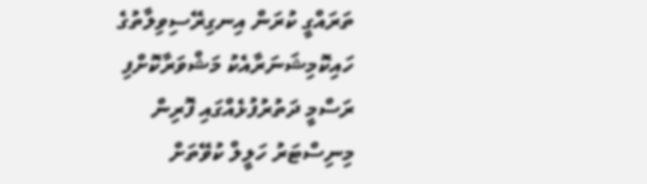ތަރައްގީ ކުރަން އިނގިރޭސިވިލާތުގެ ހައިކޮމިޝަނަރާއެކު މަޝްވަރާކޮށްފި
ރަސްމީ ދަތުރުފުޅެއްގައި ފޮރިން މިނިސްޓަރު ހަލީލް ކުވޭތަށް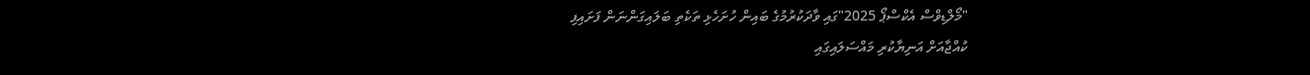"މޯލްޑިވްސް އެކްސްޕޯ 2025"ގައި ވާދަކުރުމުގެ ބައިން ހުށަހެޅި ތަކެތި ބަލައިގަންނަން ފަށައިފި
ކުއްޖާއަށް އަނިޔާކުރި މައްސަލައިގައި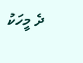ދެ މީހަކު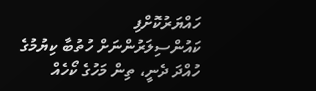ހައްޔަރުކޮށްފި
ކައުންސިލަރުންނަށް ހުތުބާ ކިޔުމުގެ ހުއްދަ ދެނީ، ތިން މަހުގެ ކޯހެއް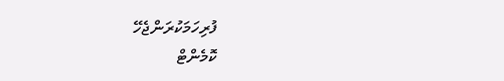ފުރިހަމަކުރަންޖެހޭ
ކޮމެންޓް